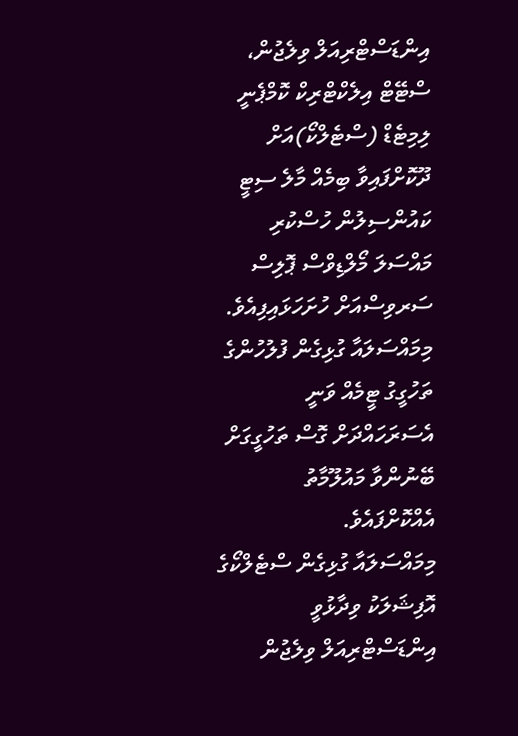އިންޑަސްޓްރިއަލް ވިލެޖުން، ސްޓޭޓް އިލެކްޓްރިކް ކޮމްޕެނީ ލިމިޓެޑް (ސްޓެލްކޯ)އަށް ދޫކޮށްފައިވާ ބިމެއް މާލެ ސިޓީ ކައުންސިލުން ހުސްކުރި މައްސަލަ މޯލްޑިވްސް ޕޮލިސް ސަރވިސްއަށް ހުށަހަޅައިފިއެވެ.
މިމައްސަލައާ ގުޅިގެން ފުލުހުންގެ ތަހުގީގު ޓީމެއް ވަނީ އެސަރަހައްދަށް ގޮސް ތަހުގީގަށް ބޭނުންވާ މައުލޫމާތު އެއްކޮށްފައެވެ.
މިމައްސަލައާ ގުޅިގެން ސްޓެލްކޯގެ އޮފިޝަލަކު ވިދާޅުވީ އިންޑަސްޓްރިއަލް ވިލެޖުން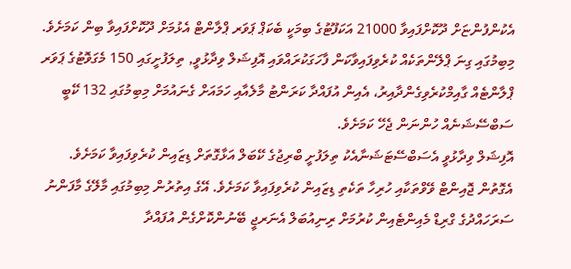އެކުންފުންޏަށް ދޫކޮށްފައިވާ 21000 އަކަފޫޓުގެ ބިމަކީ ބެކަޕް ޕަވަރ ޕްލާންޓް އެޅުމަށް ދޫކޮށްފައިވާ ބިން ކަމަށެވެ. މިބިމުގައި ގިނަ ޕްލޭންތަކެއް ކުރެވިފައިވާކަން ފާހަގަކުރައްވައި އޮފިޝަލް ވިދާޅުވީ, ތިލަފުށީގައި 150 މެގަވޮޓުގެ ޕަވަރ ޕްލާންޓެއް ގާއިމްކުރެވިގެންދާއިރު، އެއިން އުފައްދާ ކަރަންޓު މާލެއާއި ހަމައަށް ގެނައުމަށް މިބިމުގައި 132 ކޭބީ ސަބްސޭޝަނެއް ހުންނަން ޖެހޭ ކަމަށެވެ.
އޮފިޝަލް ވިދާޅުވީ އެސަބްސޭޓަޝަނާއެކު ތިލަފުށީ ބްރިޖުގެ ކޭބަލް އަޅާގޮތަށް ޑިޒައިން ކުރެވިފައިވާ ކަމަށެވެ. އެގޮތުން ޖޮއިންޓް ވޭވްތަކާއި ހުރިހާ ތަކެތި ޑިޒައިން ކުރެވިފައިވާ ކަމަށެވެ. އޭގެ އިތުރުން މިބިމުގައި މާލޭގެ މާފަންނު ސަރަހައްދުގެ ގްރިޑް މެއިންޓެއިން ކުރުމަށް ރިނިއުބަލް އެނަރޖީ ބޭނުންކޮށްގެން އުފައްދާ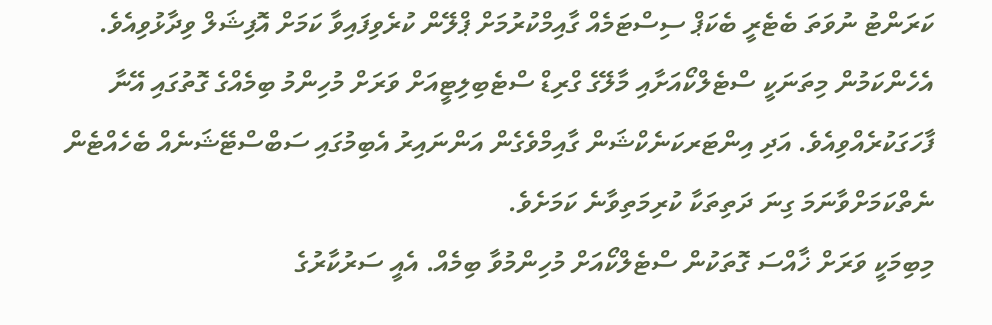ކަރަންޓު ނުވަތަ ބެޓެރީ ބެކަޕް ސިސްޓަމެއް ގާއިމްކުރުމަށް ޕްލޭން ކުރެވިފައިވާ ކަމަށް އޮފިޝަލް ވިދާޅުވިއެވެ.
އެހެންކަމުން މިތަނަކީ ސްޓެލްކޯއަށާއި މާލޭގެ ގްރިޑް ސްޓެބިލިޓީއަށް ވަރަށް މުހިންމު ބިމެއްގެ ގޮތުގައި އޭނާ ފާހަގަކުރެއްވިއެވެ. އަދި އިންޓަރކަނެކްޝަން ގާއިމްވެގެން އަންނައިރު އެބިމުގައި ސަބްސްޓޭޝަނެއް ބެހެއްޓެން ނެތްކަމަށްވާނަމަ ގިނަ ދަތިތަކާ ކުރިމަތިވާނެ ކަމަށެވެ.
މިބިމަކީ ވަރަށް ޚާއްސަ ގޮތަކުން ސްޓެލްކޯއަށް މުހިންމުވާ ބިމެއް. އެއީ ސަރުކާރުގެ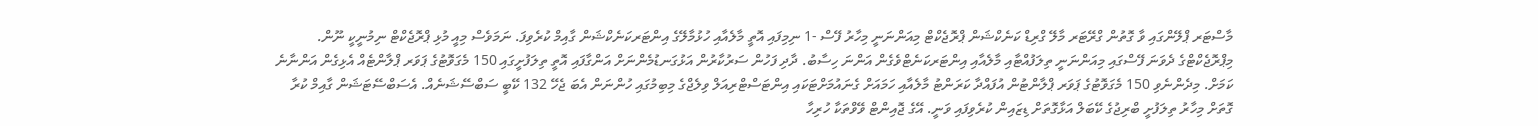މާސްޓަރ ޕްލޭންގައި ވާ ގޮތުން ގްރޭޓަރ މާލޭ ގްރިޑް ކަނެކްޝަން ޕްރޮޖެކްޓް މިއަންނަނީ މިހާރު ފޭސް -1 ނިމިފައި އޮތީ މާލެއާއި ހުޅުމާލޭގެ އިންޓަރކަނެކްޝަން ގާއިމް ކުރެވިފަ. ނަމަވެސް މިއީ މުޅި ޕްރޮޖެކްޓް ނިމުނީކީ ނޫން. މިޕްރޮޖެކްޓްގެ ދެވަނަ ފޭސްގައި މިއަންނަނީ ތިލަފުއްޓާއި މާލެއާއި އިންޓަރކަނެޓްވެގެން އަންނަ ހިސާބު. ދާދި ފަހުން ސަރުކާރުން އަޅުގަނޑުމެންނަށް އަންގާފައި އޮތީ ތިލަފުށީގައި 150 މެގަވޮޓުގެ ޕަވަރ ޕްލާންޓެއް އެޅިގެން އަންނާނެ ކަމަށް. މިދެންނެވި 150 މެގަވޮޓުގެ ޕަވަރ ޕްލާންޓުން އުފައްދާ ކަރަންޓު މާލެއާއި ހަމައަށް ގެނައުމަށްޓަކައި އިންޓަސްޓްރިއަލް ވިލެޖްގެ މިބިމުގައި ހުންނަން އެބަ ޖެހޭ 132 ކޭބީ ސަބްސޭޝަނެއް. އެސަބްސޭޓަޝަން ގާއިމް ކުރާ ގޮތަށް މިހާރު ތިލަފުށީ ބްރިޖުގެ ކޭބަލް އަޅާގޮތަށް ޑިޒައިން ކުރެވިފައި ވަނީ. އޭގެ ޖޮއިންޓް ވޭވްތަކާ ހުރިހާ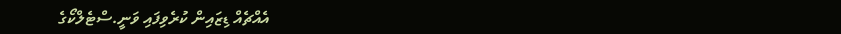އެއްޗެއް ޑިޒައިން ކުރެވިފައި ވަނީ.ސްޓެލްކޯގެ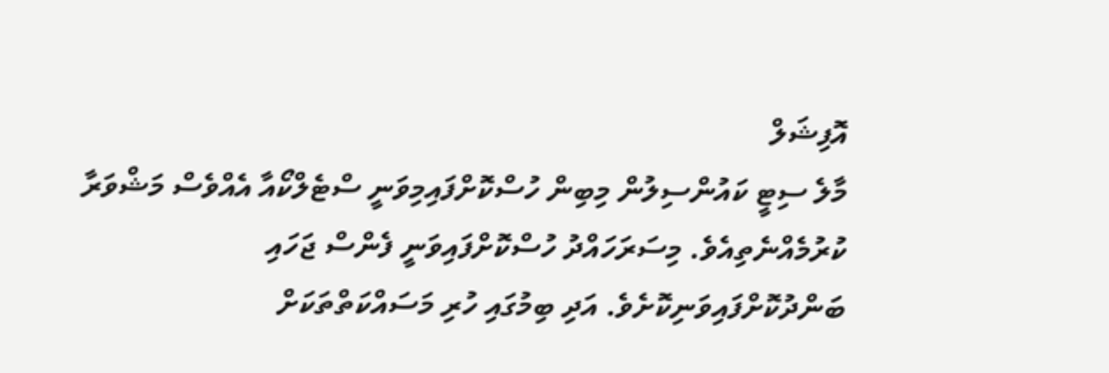އޮފިޝަލް
މާލެ ސިޓީ ކައުންސިލުން މިބިން ހުސްކޮށްފައިމިވަނީ ސްޓެލްކޯއާ އެއްވެސް މަޝްވަރާ ކުރުމެއްނެތިއެވެ. މިސަރަހައްދު ހުސްކޮށްފައިވަނީ ފެންސް ޖަހައި ބަންދުކޮށްފައިވަނިކޮށެވެ. އަދި ބިމުގައި ހުރި މަސައްކަތްތަކަށް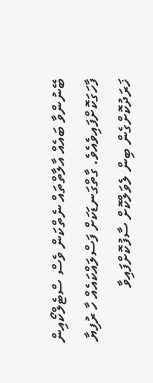ބޭނުންވާ ބައެއް އާލާތްތައް ނެތްކަން ވެސް ސްޓެލްކޯއިން ފާހަގަކޮށްފައިވެއެވެ. ގާތްގަނޑަކަށް ފަސްލައްކައެއް ހާ ރުފިޔާ ޚަރަދުކޮށްގެން ބިން ލެވަލްކޮށް ސާފުކޮށްފައިވާ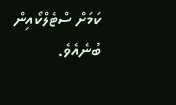ކަމަށް ސްޓެލްކޯއިން ބުނެއެވެ.